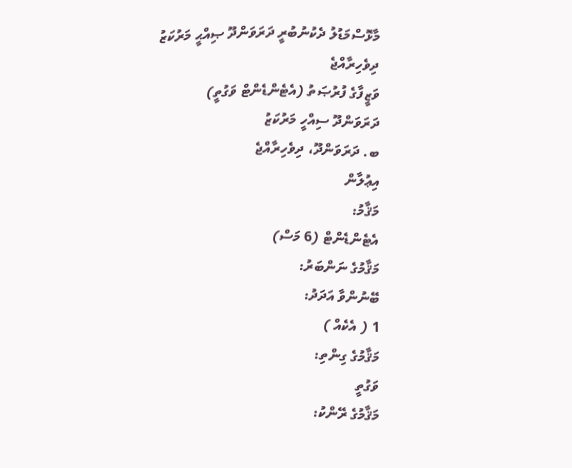މާޅޮސްމަޑުލު ދެކުނުބުރީ ދަރަވަންދޫ ޞިއްޙީ މަރުކަޒު
ދިވެހިރާއްޖެ
ވަޒީފާގެ ފުރުޞަތު (އެޓެންޑެންޓް ވަގުތީ)
ދަރަވަންދޫ ސިއްހީ މަރުކަޒު
ބ. ދަރަވަންދޫ، ދިވެހިރާއްޖެ
އިޢުލާން
މަޤާމު:
އެޓެންޑެންޓް (6 މަސް)
މަޤާމުގެ ނަންބަރު:
ބޭނުންވާ އަދަދު:
1 ( އެކެއް )
މަޤާމުގެ ގިންތި:
ވަގުތީ
މަޤާމުގެ ރޭންކު: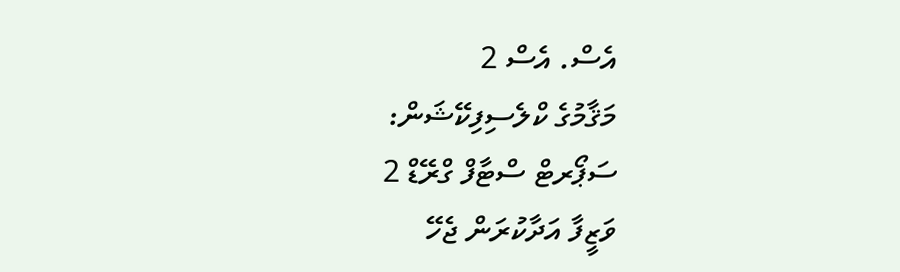އެސް. އެސް 2
މަޤާމުގެ ކްލެސިފިކޭޝަން:
ސަޕޯރޓް ސްޓާފް ގްރޭޑް 2
ވަޒީފާ އަދާކުރަން ޖެހޭ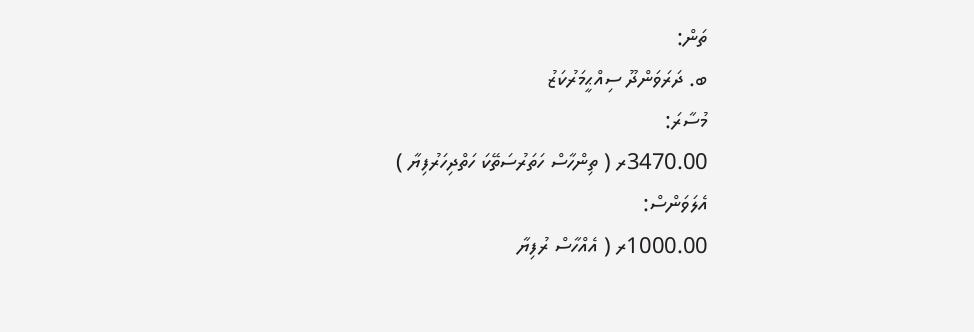ތަން:
ބ. ދަރަވަންދޫ ސިއްޙީމަރުކަޒު
މުސާރަ:
3470.00ރ ( ތިންހާސް ހަތަރުސަތޭކަ ހަތްދިހަރުފިޔާ )
އެލަވަންސް:
1000.00ރ ( އެއްހާސް ރުފިޔާ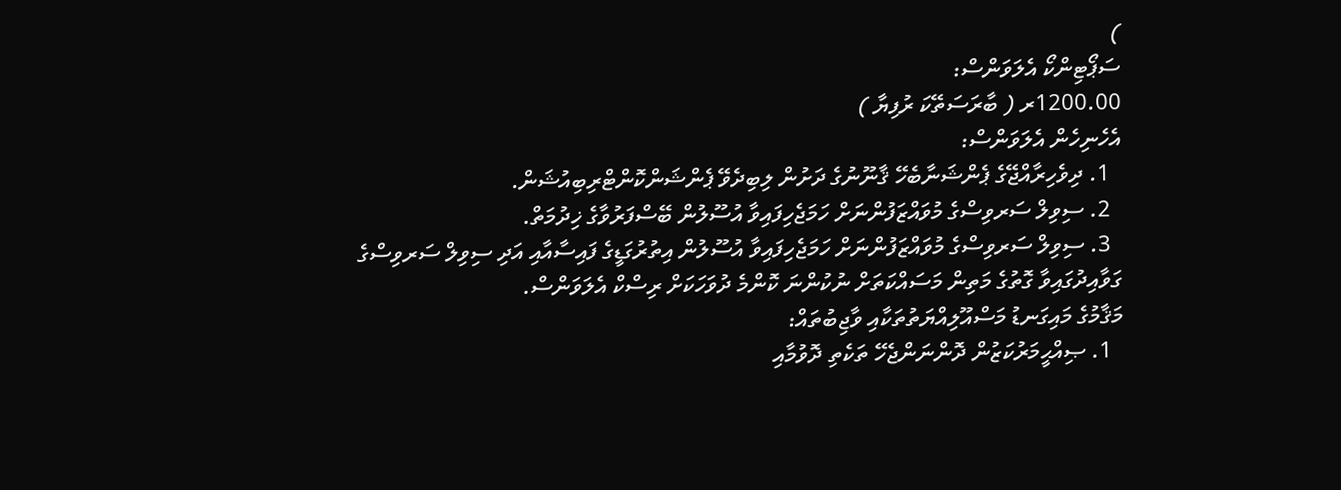)
ސަޕޯޓިންކޯ އެލަވަންސް:
1200.00ރ ( ބާރަސަތޭކަ ރުފިޔާ )
އެހެނިހެން އެލަވަންސް:
  1. ދިވެހިރާއްޖޭގެ ޕެންޝަނާބެހޭ ޤާނޫނުގެ ދަށުން ލިބިދެވޭ ޕެންޝަންކޮންޓްރިބިއުޝަން.
  2. ސިވިލް ސަރވިސްގެ މުވައްޒަފުންނަށް ހަމަޖެހިފައިވާ އުސޫލުން ބޭސްފަރުވާގެ ޚިދުމަތް.
  3. ސިވިލް ސަރވިސްގެ މުވައްޒަފުންނަށް ހަމަޖެހިފައިވާ އުސޫލުން އިތުރުގަޑީގެ ފައިސާއާއި އަދި ސިވިލް ސަރވިސްގެ ގަވާއިދުގައިވާ ގޮތުގެ މަތިން މަސައްކަތަށް ނުކުންނަ ކޮންމެ ދުވަހަކަށް ރިސްކް އެލަވަންސް.
މަޤާމުގެ މައިގަނޑު މަސްއޫލިއްޔަތުތަކާއި ވާޖިބުތައް:
  1. ޞިއްޙީމަރުކަޒުން ދޮންނަންޖެހޭ ތަކެތި ދޮވުމާއި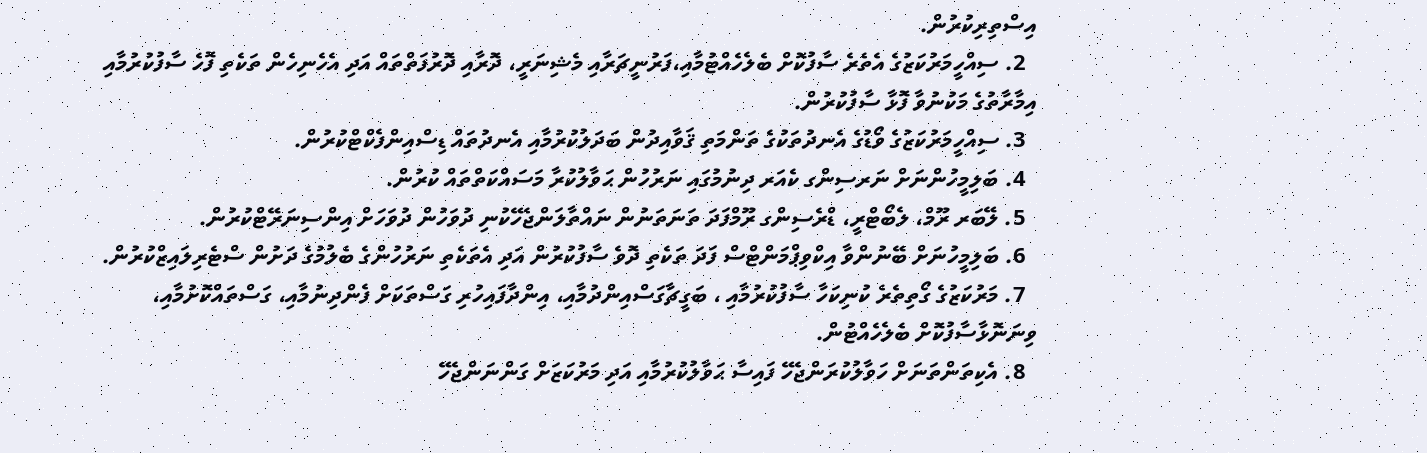އިސްތިރިކުރުން.
  2. ސިއްހީމަރުކަޒުގެ އެތެރެ ސާފުކޮށް ބެލެހެއްޓުމާއި،ފަރުނީޗަރާއި މެޝިނަރީ، ދޮރާއި ދޮރުފަތްތައް އަދި އެހެނިހެން ތަކެތި ފޮހެ ސާފުކުރުމާއި އިމާރާތުގެ މަކުނުވާ ފޮޅާ ސާފުކުރުން.
  3. ސިއްހީމަރުކަޒުގެ ވޯޑުގެ އެނދުތަކުގެ ތަންމަތި ޤަވާއިދުން ބަދަލުކުރުމާއި އެނދުތައް ޑިސްއިންފެކްޓްކުރުން.
  4. ބަލިމީހުންނަށް ނަރސިންގ ކެއަރ ދިނުމުގައި ނަރުހުން ޙަވާލުކުރާ މަސައްކަތްތައް ކުރުން.
  5. ލޭބަރ ރޫމް، ލެބޯޓްރީ، ޑްރެސިންގ ރޫމްފަދަ ތަނަތަނުން ނައްތާލަންޖެހޭކުނި ދުވަހުން ދުވަހަށް އިންސިނަރޭޓްކުރުން.
  6. ބަލިމީހުނަށް ބޭނުންވާ އިކްވިޕްމަންޓްސް ފަދަ ތަކެތި ދޮވެ ސާފުކުރުން އަދި އެތަކެތި ނަރުހުންގެ ބެލުމުގެ ދަށުން ސްޓެރިލައިޒްކުރުން.
  7. މަރުކަޒުގެ ގޯތިތެރެ ކުނިކަހާ ސާފުކުރުމާއި ، ބަގީޗާގަސްއިންދުމާއި، އިންދާފައިހުރި ގަސްތަކަށް ފެންދިނުމާއި، ގަސްތައްކޮށުމާއި، ވިނަނޮޅާސާފުކޮށް ބެލެހެއްޓުން.
  8. އެކިތަންތަނަށް ހަވާލުކުރަންޖެހޭ ފައިސާ ޙަވާލުކުރުމާއި އަދި މަރުކަޒަށް ގަންނަންޖެހޭ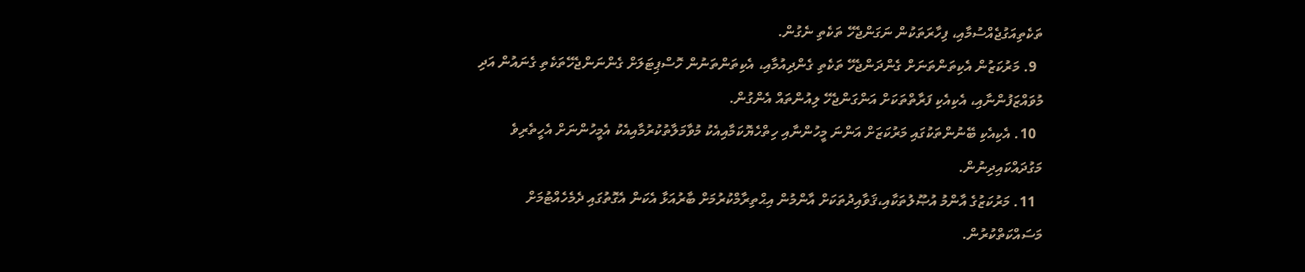ތަކެތިއަގުޖެއްސުމާއި، ފިހާރަތަކުން ނަގަންޖެހޭ ތަކެތި ނެގުން.
  9. މަރުކަޒުން އެކިތަންތަނަށް ގެންދަންޖެހޭ ތަކެތި ގެންދިއުމާއި، އެކިތަންތަނުން ހޮސްޕިޓަލަށް ގެންނަންޖެހޭތަކެތި ގެނައުން އަދި މުވައްޒަފުންނާއި، އެކިއެކި ފަރާތްތަކަށް އަންގަންޖެހޭ ލިއުންތައް އެންގުން.
  10. އެކިއެކި ބޭނުންތަކުގައި މަރުކަޒަށް އަންނަ މީހުންނާއި ހިތްހެޔޮކަމާއިއެކު މުވާމަލާތުކުރުމާއިއެކު އެމީހުންނަށް އެހީތެރިވެ މަގުދައްކައިދިނުން.
  11. މަރުކަޒުގެ އާންމު އުޞޫލުތަކާއި،ޤަވާއިދުތަކަށް އާންމުން އިޙްތިރާމްކުރުމަށް ބާރުއަޅާ އެކަން އެގޮތުގައި ދެމެހެއްޓުމަށް މަސައްކަތްކުރުން.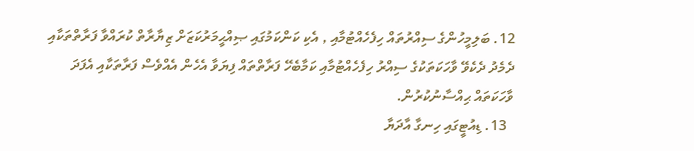12. ބަލިމީހުންގެ ސިއްރުތައް ހިފެހެއްޓުމާއި , އެކި ކަންކަމުގައި ޞިއްޙީމަރުކަޒަށް ޒިޔާރާތް ކުރައްވާ ފަރާތްތަކާއި ދެމެދު ދެކެވޭ ވާހަކަތަކުގެ ސިއްރު ހިފެހެއްޓުމާއި ކަމާބެހޭ ފަރާތްތައް ފިޔަވާ އެހެން އެއްވެސް ފަރާތަކާއި އެފަދަ ވާހަކަތައް ޙިއްސާނުކުރުން.
  13. ޑިއުޓީގައި ހިނގާ އާދަޔާ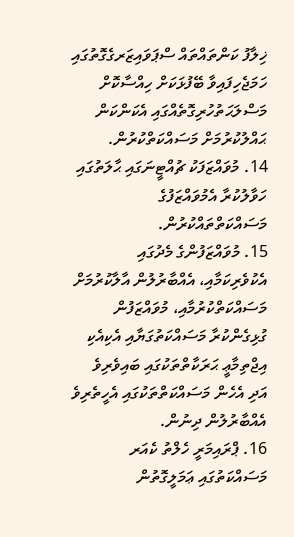ޚިލާފު ކަންތައްތައް ސްޕަވައިޒަރގެގޮތުގައި ހަމަޖެހިފައިވާ ބޭފުޅަކަށް ހިއްސާކޮށް  މަސްލަޙަތުހުރިގޮތެއްގައި އެކަންކަން ޙައްލުކުރުމަށް މަސައްކަތްކުރުން.
14. މުވައްޒަފަކު ޗުއްޓީނަގައި ޙާލަތުގައި ހަވާލުކުރާ އެމުވައްޒަފުގެ މަސައްކަތްތައްކުރުން.
15. މުވައްޒަފުންގެ މެދުގައި އެކުވެރިކަމާއި، އެއްބާރުލުން އާލާކުރުމަށް މަސައްކަތްކުރުމާއި، މުވައްޒަފުން ގުޅިގެންކުރާ މަސައްކަތުގަޔާއި އެކިއެކި އިޖްތިމާޢީ ޙަރަކާތްތަކުގައި ބައިވެރިވެ އަދި އެހެން މަސައްކަތްތަކުގައި އެހީތެރިވެ އެއްބާރުލުން ދިނުން.
16. ޕްރައިމަރީ ހެލްތު ކެއަރ މަސައްކަތުގައި ޢަމަލީގޮތުން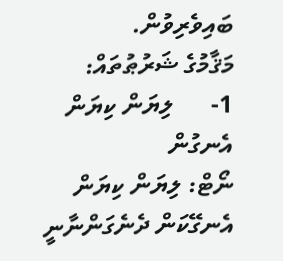ބައިވެރިވުން.
މަޤާމުގެ ޝަރުޠުތައް:
1-      ލިޔަން ކިޔަން އެނގުން
ނޯޓް: ލިޔަން ކިޔަން އެނގޭކަން ދެނެގަންނާނީ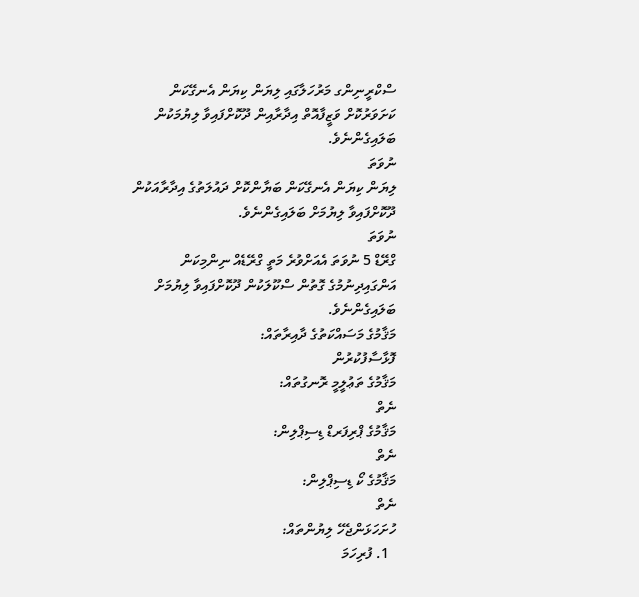ސްކްރީނިންގ މަރުހަލާގައި ލިޔަން ކިޔަން އެނގޭކަން ކަށަވަރުކޮށް ވަޒީފާއޮތް އިދާރާއިން ދޫކޮށްފައިވާ ލިޔުމަކުން ބަލައިގެންނެވެ.
ނުވަތަ
ލިޔަން ކިޔަން އެނގޭކަން ބަޔާންކޮށް ދައުލަތުގެ އިދާރާއަކުން ދޫކޮށްފައިވާ ލިޔުމަށް ބަލައިގެންނެވެ.
ނުވަތަ
ގްރޭޑް 5 ނުވަތަ އެއަށްވުރެ މަތީ ގްރޭޑެއް ނިންމިކަން އަންގައިދިނުމުގެ ގޮތުން ސްކޫލަކުން ދޫކޮށްފައިވާ ލިޔުމަށް ބަލައިގެންނެވެ.
މަޤާމުގެ މަސައްކަތުގެ ދާއިރާތައް:
ފޮޅާސާފުކުރުން
މަޤާމުގެ ތަޢުލީމީ ރޮނގުތައް:
ނެތް
މަޤާމުގެ ޕްރިފަރޑް ޑިސިޕްލިން:
ނެތް
މަޤާމުގެ ކޯ ޑިސިޕްލިން:
ނެތް
ހުށަހަޅަންޖެހޭ ލިޔުންތައް:
  1. ފުރިހަމަ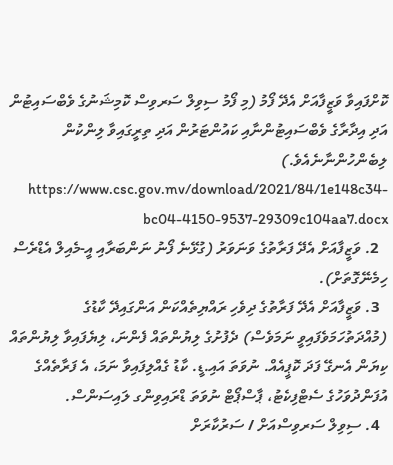ކޮށްފައިވާ ވަޒީފާއަށް އެދޭ ފޯމު (މި ފޯމު ސިވިލް ސަރވިސް ކޮމިޝަނުގެ ވެބްސައިޓުން އަދި އިދާރާގެ ވެބްސައިޓުންނާއި ކައުންޓަރުން އަދި ތިރީގައިވާ ލިންކުން ލިބެންހުންނާނެއެވެ.)  https://www.csc.gov.mv/download/2021/84/1e148c34-bc04-4150-9537-29309c104aa7.docx
  2. ވަޒީފާއަށް އެދޭ ފަރާތުގެ ވަނަވަރު (ގުޅޭނެ ފޯނު ނަންބަރާއި އީ-މެއިލް އެޑްރެސް ހިމެނޭގޮތަށް).
  3. ވަޒީފާއަށް އެދޭ ފަރާތުގެ ދިވެހި ރައްޔިތެއްކަން އަންގައިދޭ ކާޑުގެ (މުއްދަތުހަމަވެފައިވީ ނަމަވެސް) ދެފުށުގެ ލިޔުންތައް ފެންނަ، ލިޔެފައިވާ ލިޔުންތައް ކިޔަން އެނގޭ ފަދަ ކޮޕީއެއް. ނުވަތަ އައި.ޑީ. ކާޑު ގެއްލިފައިވާ ނަމަ، އެ ފަރާތެއްގެ އުފަންދުވަހުގެ ސެޓްފިކެޓު، ޕާސްޕޯޓް ނުވަތަ ޑްރައިވިންގ ލައިސަންސް.
  4. ސިވިލް ސަރވިސްއަށް / ސަރުކާރަށް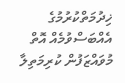ޚިދުމަތްކުރުމުގެ އެއްބަސްވުމެއް އޮތް މުވައްޒަފުން ކުރިމަތިލާ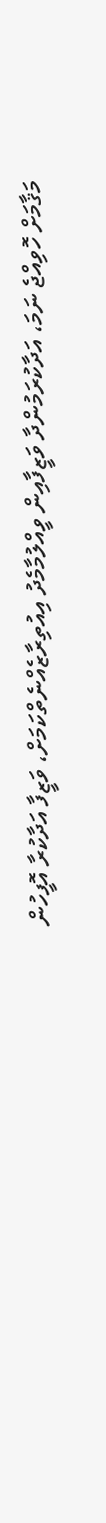މަޤާމަށް ހޮވިއްޖެ ނަމަ، އަދާކުރަމުންދާ ވަޒީފާއިން ވީއްލުމާމެދު އިއުތިރާޒެއްނެތްކަމަށް، ވަޒީފާ އަދާކުރާ އޮފީހުން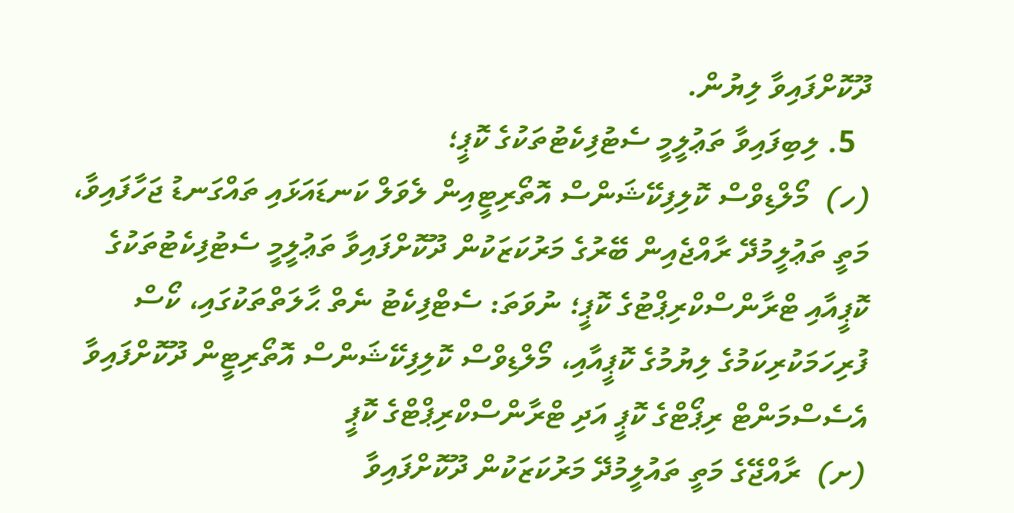ދޫކޮށްފައިވާ ލިޔުން.
  5. ލިބިފައިވާ ތަޢުލީމީ ސެޓުފިކެޓުތަކުގެ ކޮޕީ؛
(ހ)  މޯލްޑިވްސް ކޮލިފިކޭޝަންސް އޮތޯރިޓީއިން ލެވަލް ކަނޑައަޅައި ތައްގަނޑު ޖަހާފައިވާ، މަތީ ތަޢުލީމުދޭ ރާއްޖެއިން ބޭރުގެ މަރުކަޒަކުން ދޫކޮށްފައިވާ ތަޢުލީމީ ސެޓުފިކެޓުތަކުގެ ކޮޕީއާއި ޓްރާންސްކްރިޕްޓުގެ ކޮޕީ؛ ނުވަތަ: ސެޓްފިކެޓު ނެތް ޙާލަތްތަކުގައި، ކޯސް ފުރިހަމަކުރިކަމުގެ ލިޔުމުގެ ކޮޕީއާއި، މޯލްޑިވްސް ކޮލިފިކޭޝަންސް އޮތޯރިޓީން ދޫކޮށްފައިވާ އެސެސްމަންޓް ރިޕޯޓްގެ ކޮޕީ އަދި ޓްރާންސްކްރިޕްޓްގެ ކޮޕީ
(ށ)  ރާއްޖޭގެ މަތީ ތައުލީމުދޭ މަރުކަޒަކުން ދޫކޮށްފައިވާ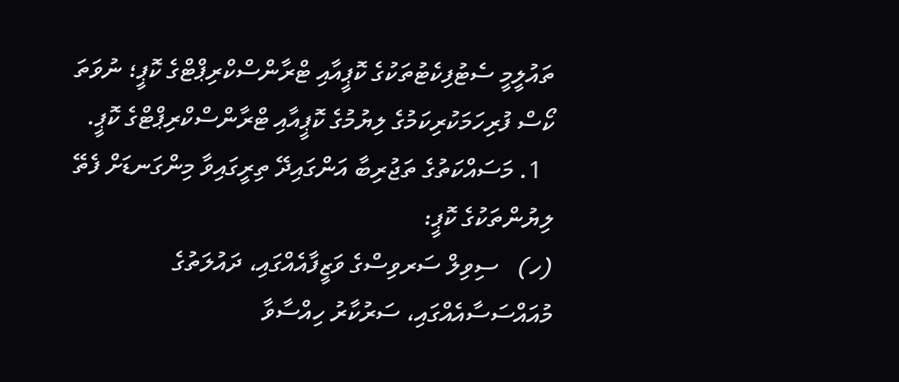ތައުލީމީ ސެޓުފިކެޓުތަކުގެ ކޮޕީއާއި ޓްރާންސްކްރިޕްޓްގެ ކޮޕީ؛ ނުވަތަ ކޯސް ފުރިހަމަކުރިކަމުގެ ލިޔުމުގެ ކޮޕީއާއި ޓްރާންސްކްރިޕްޓްގެ ކޮޕީ.
  1. މަސައްކަތުގެ ތަޖުރިބާ އަންގައިދޭ ތިރީގައިވާ މިންގަނޑަށް ފެތޭ ލިޔުންތަކުގެ ކޮޕީ:
(ހ)   ސިވިލް ސަރވިސްގެ ވަޒީފާއެއްގައި، ދައުލަތުގެ މުއައްސަސާއެއްގައި، ސަރުކާރު ހިއްސާވާ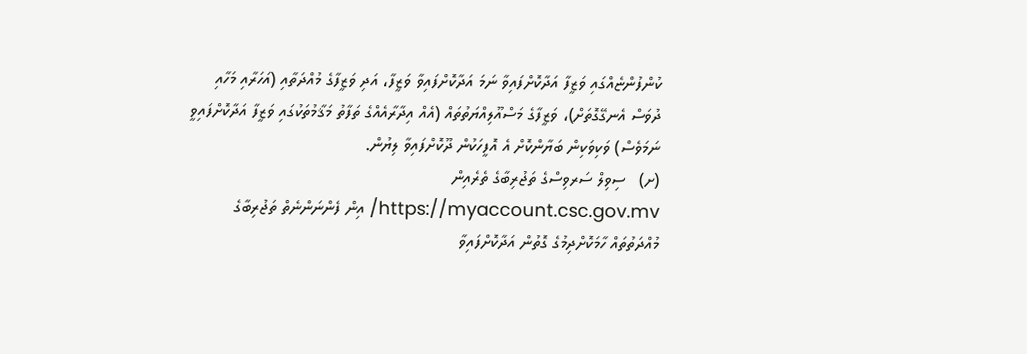ކުންފުންޏެއްގައި ވަޒީފާ އަދާކޮށްފައިވާ ނަމަ އަދާކޮށްފައިވާ ވަޒީފާ، އަދި ވަޒީފާގެ މުއްދަތާއި (އަހަރާއި މަހާއި ދުވަސް އެނގޭގޮތަށް)، ވަޒީފާގެ މަސްއޫލިއްޔަތުތައް (އެއް އިދާރާއެއްގެ ތަފާތު މަޤާމުތަކުގައި ވަޒީފާ އަދާކޮށްފައިވީ ނަމަވެސް) ވަކިވަކިން ބަޔާންކޮށް އެ އޮފީހަކުން ދޫކޮށްފައިވާ ލިޔުން.
(ށ)   ސިވިލް ސަރވިސްގެ ތަޖުރިބާގެ ތެރެއިން https://myaccount.csc.gov.mv/ އިން ފެންނަންނެތް ތަޖުރިބާގެ މުއްދަތުތައް ހާމަކޮށްދިމުގެ ގޮތުން އަދާކޮށްފައިވާ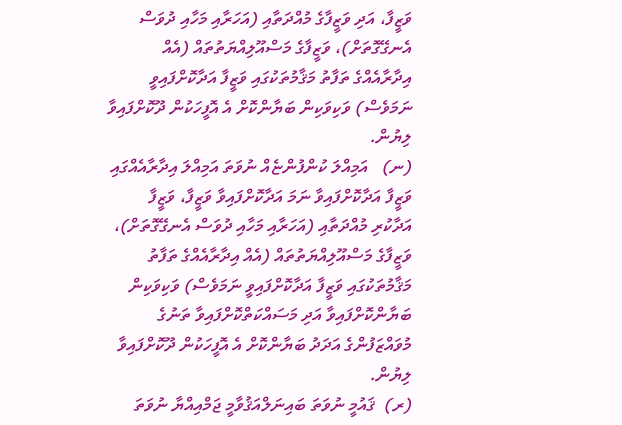ވަޒީފާ، އަދި ވަޒީފާގެ މުއްދަތާއި (އަހަރާއި މަހާއި ދުވަސް އެނގޭގޮތަށް)، ވަޒީފާގެ މަސްއޫލިއްޔަތުތައް (އެއް އިދާރާއެއްގެ ތަފާތު މަޤާމުތަކުގައި ވަޒީފާ އަދާކޮށްފައިވީ ނަމަވެސް) ވަކިވަކިން ބަޔާންކޮށް އެ އޮފީހަކުން ދޫކޮށްފައިވާ ލިޔުން.
(ނ)   އަމިއްލަ ކުންފުންޏެއް ނުވަތަ އަމިއްލަ އިދާރާއެއްގައި ވަޒީފާ އަދާކޮށްފައިވާ ނަމަ އަދާކޮށްފައިވާ ވަޒީފާ، ވަޒީފާ އަދާކުރި މުއްދަތާއި (އަހަރާއި މަހާއި ދުވަސް އެނގޭގޮތަށް)، ވަޒީފާގެ މަސްއޫލިއްޔަތުތައް (އެއް އިދާރާއެއްގެ ތަފާތު މަޤާމުތަކުގައި ވަޒީފާ އަދާކޮށްފައިވީ ނަމަވެސް) ވަކިވަކިން ބަޔާންކޮށްފައިވާ އަދި މަސައްކަތްކޮށްފައިވާ ތަނުގެ މުވައްޒަފުންގެ އަދަދު ބަޔާންކޮށް އެ އޮފީހަކުން ދޫކޮށްފައިވާ ލިޔުން.
(ރ)  ޤައުމީ ނުވަތަ ބައިނަލްއަޤުވާމީ ޖަމްއިއްޔާ ނުވަތަ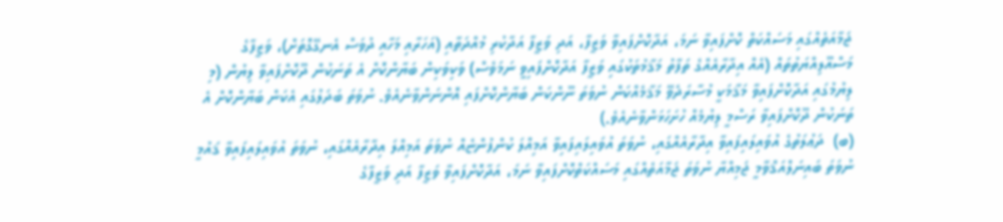ޖަމާއަތެއްގައި މަސައްކަތް ކޮށްފައިވާ ނަމަ، އަދާކޮށްފައިވާ ވަޒީފާ، އަދި ވަޒީފާ އަދާކުރި މުއްދަތާއި (އަހަރާއި މަހާއި ދުވަސް އެނގޭގޮތަށް)، ވަޒީފާގެ މަސްއޫލިއްޔަތުތައް (އެއް އިދާރާއެއްގެ ތަފާތު މަޤާމުތަކުގައި ވަޒީފާ އަދާކޮށްފައިވީ ނަމަވެސް) ވަކިވަކިން ބަޔާންކޮށް އެ ތަނަކުން ދޫކޮށްފައިވާ ލިޔުން (މި ލިޔުމުގައި އަދާކޮށްފައިވާ މަޤާމަކީ މުސާރަދެވޭ މަޤާމެއްކަން ނުވަތަ ނޫންކަން ބަޔާންކޮށްފައި އޮންނަންވާނެއެވެ. ނުވަތަ ބަދަލުގައި އެކަން ބަޔާންކޮށް އެ ތަނަކުން ދޫކޮށްފައިވާ ރަސްމީ ލިޔުމެއް ހުށަހަޅަންވާނެއެވެ.)
(ބ)  ދަޢުލަތުގެ އުވައިލައިފައިވާ އިދާރާއެއްގައި، ނުވަތަ އުވައިލައިފައިވާ އަމިއްލަ ކުންފުންޏެއް ނުވަތަ އަމިއްލަ އިދާރާއެއްގައި، ނުވަތަ އުވައިލައިފައިވާ ޤައުމީ ނުވަތަ ބައިނަލްއަޤްވާމީ ޖަމިއްޔާ ނުވަތަ ޖަމާއަތެއްގައި މަސައްކަތްކޮށްފައިވާ ނަމަ، އަދާކޮށްފައިވާ ވަޒީފާ އަދި ވަޒީފާގެ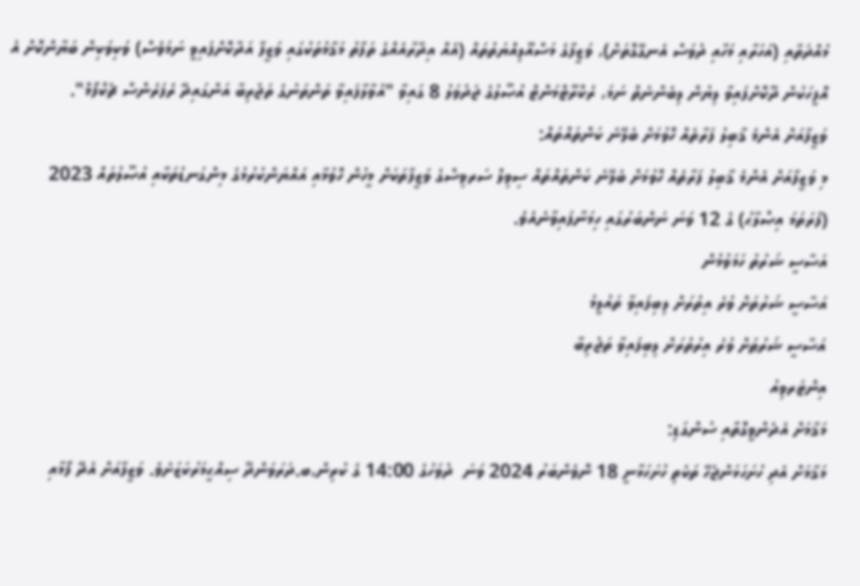މުއްދަތާއި (އަހަރާއި މަހާއި ދުވަސް އެނގޭގޮތަށް)، ވަޒީފާގެ މަސްއޫލިއްޔަތުތައް (އެއް އިދާރާއެއްގެ ތަފާތު މަޤާމުތަކުގައި ވަޒީފާ އަދާކޮށްފައިވީ ނަމަވެސް) ވަކިވަކިން ބަޔާންކޮށް އެ އޮފީހަކުން ދޫކޮށްފައިވާ ލިޔުން ލިބެންނެތް ނަމަ، ރެކްރޫޓްމަންޓް އުޞޫލުގެ ޖަދުވަލު 8 ގައިވާ "އުވާލާފައިވާ ތަންތަނުގެ ތަޖުރިބާ އަންގައިދޭ ރެފަރެންސް ޗެކްފޯމް".
ވަޒީފާއަށް އެންމެ ޤާބިލު ފަރާތެއް ހޮވުމަށް ބެލޭނެ ކަންތައްތައް:
މި ވަޒީފާއަށް އެންމެ ޤާބިލު ފަރާތެއް ހޮވުމަށް ބެލޭނެ ކަންތައްތައް ސިވިލް ސަރވިސްގެ ވަޒީފާތަކަށް މީހުން ހޮވުމާއި އައްޔަންކުރުމުގެ މިންގަނޑުތަކާއި އުޞޫލުތައް 2023 (ފުރަތަމަ އިޞްލާޙު) ގެ 12 ވަނަ ނަންބަރުގައި ހިމަނާފައިވާނެއެވެ.
އަސާސީ ޝަރުތު ހަމަވުމުން
އަސާސީ ޝަރުތަށް ވުރެ އިތުރަށް ލިބިފައިވާ ތައުލީމު
އަސާސީ ޝަރުޠަށް ވުރެ އިރުތުރަށް ލިބިފައިވާ ތަޖުރިބާ
އިންޓަރވިއު
މަޤާމަށް އެދެންވީގޮތާއި ސުންގަޑި:
މަޤާމަށް އެދި ހުށަހަޅަންޖެހޭ ތަކެތި ހުށަހަޅާނީ 18 ނޮވެންބަރު 2024 ވަނަ  ދުވަހުގެ 14:00 ގެ ކުރިން،ބ.ދަރަވަންދޫ ސިއްޙީމަރުކަޒަށެވެ. ވަޒީފާއަށް އެދޭ ފޯމާއި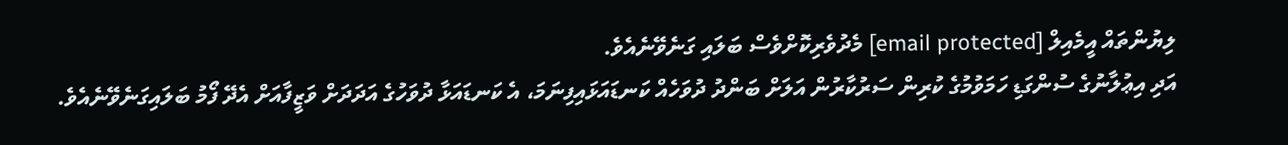ލިޔުންތައް އީމެއިލް [email protected] މެދުވެރިކޮށްވެސް ބަލައި ގަނެވޭނެއެވެ.
އަދި އިޢުލާނުގެ ސުންގަޑި ހަމަވުމުގެ ކުރިން ސަރުކާރުން އަލަށް ބަންދު ދުވަހެއް ކަނޑައަޅައިފިނަމަ، އެ ކަނޑައަޅާ ދުވަހުގެ އަދަދަށް ވަޒީފާއަށް އެދޭ ފޯމު ބަލައިގަނެވޭނެއެވެ.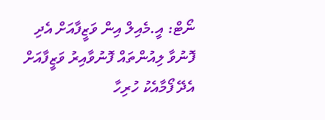ނޯޓް: އީ.މެއިލް އިން ވަޒީފާއަށް އެދި ފޮނުވާ ލިއުންތައް ފޮނުވާއިރު ވަޒީފާއަށް އެދޭ ފޯމާއެކު ހުރިހާ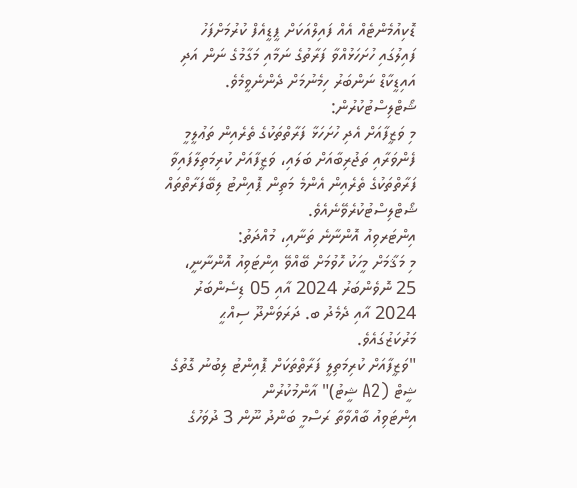ޑޮކިއުމެންޓެއް އެއް ފައިލްއަކަށް ޕީޑީއެފް ކުރުމަށްފަހު ފައިލުގައި ހުށަހަޅުއްވާ ފަރާތުގެ ނަމާއި މަގާމުގެ ނަން އަދި އައިޑީކާޑް ނަންބަރު ހިމެނުމަށް ދެންނެވީމެވެ.
ޝޯޓްލިސްޓުކުރުން:
މި ވަޒީފާއަށް އެދި ހުށަހަޅާ ފަރާތްތަކުގެ ތެރެއިން ތަޢުލީމީ ފެންވަރާއި ތަޖުރިބާއަށް ބަލައި، ވަޒީފާއަށް ކުރިމަތިލާފައިވާ
ފަރާތްތަކުގެ ތެރެއިން އެންމެ މަތިން ޕޮއިންޓު ލިބޭފަރާތްތައް ޝޯޓްލިސްޓުކުރެވޭނެއެވެ.
އިންޓަރވިއު އޮންނާނެ ތަނާއި، މުއްދަތު:
މި މަޤާމަށް މީހަކު ހޮވުމަށް ބޭއްވޭ އިންޓަވިއު އޮންނާނީ، 25 ނޮވެންބަރު 2024 އާއި 05 ޑިސެންބަރު 2024 އާއި ދެމެދު ބ. ދަރަވަންދޫ ސިއްޙީ މަރުކަޒުގައެވެ.
"ވަޒީފާއަށް ކުރިމަތިލީ ފަރާތްތަކަށް ޕޮއިންޓު ލިބުނު ގޮތުގެ ޝީޓް (A2 ޝީޓު)" އާންމުކުރުން
އިންޓަވިއު ބާއްވާތާ ރަސްމީ ބަންދު ނޫން 3 ދުވަހުގެ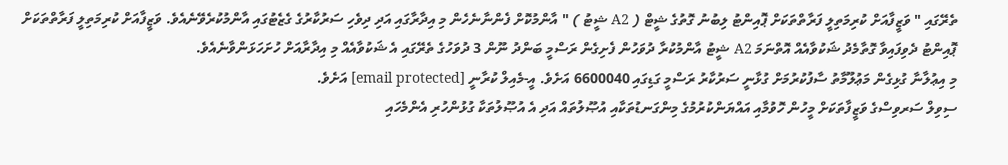ތެރޭގައި " ވަޒީފާއަށް ކުރިމަތިލީ ފަރާތްތަކަށް ޕޮއިންޓު ލިބުނު ގޮތުގެ ޝީޓް ( A2 ޝީޓު ) " އާންމުކޮށް ފެންނާނެހެން މި އިދާރާގައި އަދި ދިވެހި ސަރުކާރުގެ ގެޒެޓުގައި އާންމުކުރެވޭނެއެވެ. ވަޒީފާއަށް ކުރިމަތިލީ ފަރާތްތަކަށް ޕޮއިންޓު ދެވިފައިވާ ގޮތާމެދު ޝަކުވާއެއް އޮތްނަމަ A2 ޝީޓު އާންމުކުރާ ދުވަހުން ފެށިގެން ރަސްމީ ބަންދު ނޫން 3 ދުވަހުގެ ތެރޭގައި އެ ޝަކުވާއެއް މި އިދާރާއަށް ހުށަހަޅަންވާނެއެވެ.
މި އިޢުލާނާ ގުޅިގެން މަޢުލޫމާތު ސާފުކުރުމަށް ގުޅާނީ ސަރުކާރު ރަސްމީ ގަޑިގައި 6600040 އަށެވެ. އީ-މެއިލް ކުރާނީ [email protected] އަށެވެ.
ސިވިލް ސަރވިސްގެ ވަޒީފާތަކަށް މީހުން ހޮވުމާއި އައްޔަންކުރުމުގެ މިންގަނޑުތަކާއި އުޞޫލުތައް އަދި އެ އުޞޫލުތަކާ ގުޅުންހުރި އެންމެހައި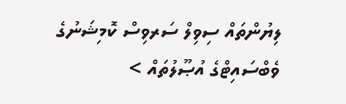ލިޔުންތައް ސިވިލް ސަރވިސް ކޮމިޝަނުގެ ވެބްސައިޓްގެ އުޞޫލުތައް >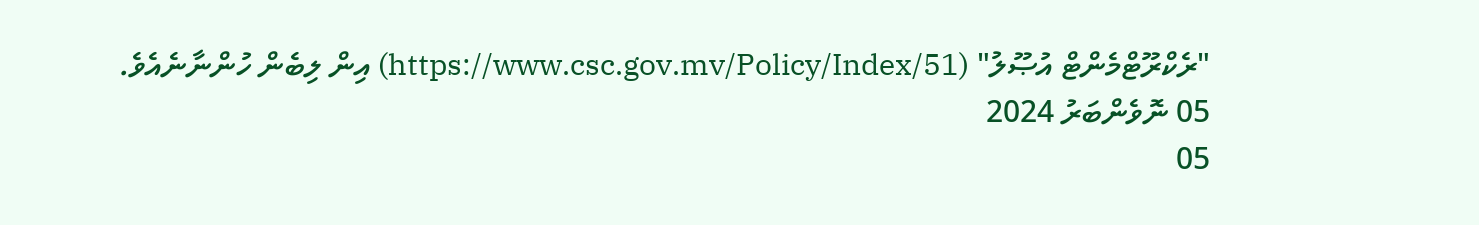"ރެކްރޫޓްމެންޓް އުޞޫލު" (https://www.csc.gov.mv/Policy/Index/51) އިން ލިބެން ހުންނާނެއެވެ.
05 ނޮވެންބަރު 2024
05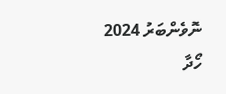ނޮވެންބަރު 2024
ހޯދާ